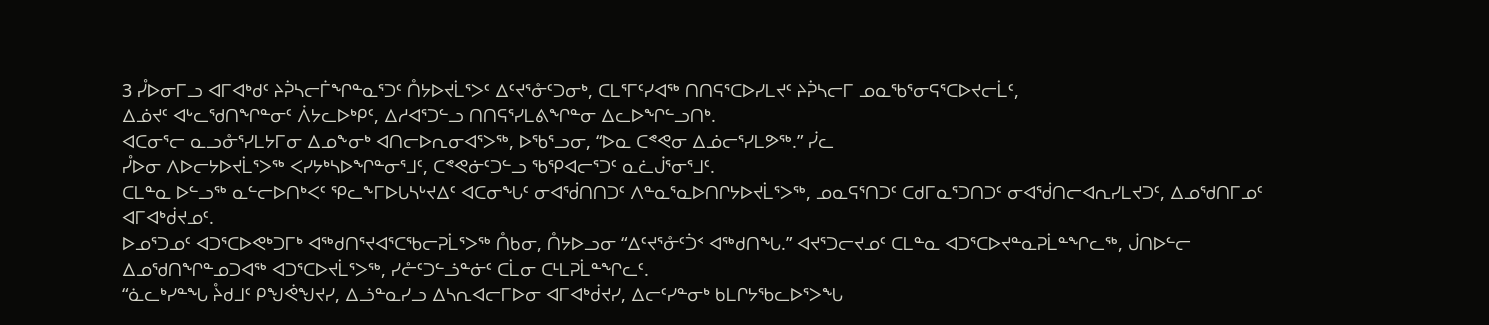3 ᓮᐅᓂᒥᓗ ᐊᒥᐊᒃᑯᑦ ᔨᕉᓴᓕᒦᖏᓐᓇᕐᑐᑦ ᑍᔭᐅᔪᒫᕐᐳᑦ ᐃᑦᔪᕐᓁᑦᑐᓂᒃ, ᑕᒪᕐᒥᑦᓯᐊᖅ ᑎᑎᕋᕐᑕᐅᓯᒪᔪᑦ ᔨᕉᓴᓕᒥ ᓄᓇᖃᕐᓂᕋᕐᑕᐅᔪᓕᒫᑦ,
ᐃᓅᔪᑦ ᐊᒡᓚᖁᑎᖏᓐᓂᑦ ᐲᔭᓚᐅᒃᑭᑦ, ᐃᓱᐊᕐᑐᓪᓗ ᑎᑎᕋᕐᓯᒪᕕᖏᓐᓂ ᐃᓚᐅᖏᓪᓗᑎᒃ.
ᐊᑕᓂᕐᓕ ᓇᓗᓁᕐᓯᒪᔭᒥᓂ ᐃᓄᖕᓂᒃ ᐊᑎᓕᐅᕆᓂᐊᕐᐳᖅ, ᐅᖃᕐᓗᓂ, “ᐅᓇ ᑕᕝᕙᓂ ᐃᓅᓕᕐᓯᒪᕗᖅ.” ᓰᓚ
ᓮᐅᓂ ᐱᐅᓕᔭᐅᔪᒫᕐᐳᖅ ᐸᓯᔭᒃᓴᐅᖏᓐᓂᕐᒧᑦ, ᑕᕝᕙᓃᑦᑐᓪᓗ ᖃᕿᐊᓕᕐᑐᑦ ᓇᓛᒎᕐᓂᕐᒧᑦ.
ᑕᒪᓐᓇ ᐅᓪᓗᖅ ᓇᓪᓕᐅᑎᒃᐸᑦ ᕿᓚᖕᒥᐅᒐᓴᒡᔪᐃᑦ ᐊᑕᓂᖓᑦ ᓂᐊᖂᑎᑎᑐᑦ ᐱᓐᓇᕐᓇᐅᑎᒋᔭᐅᔪᒫᕐᐳᖅ, ᓄᓇᕋᕐᑎᑐᑦ ᑕᑯᒥᓇᕐᑐᑎᑐᑦ ᓂᐊᖂᑎᓕᐊᕆᓯᒪᔪᑐᑦ, ᐃᓄᖁᑎᒥᓄᑦ ᐊᒥᐊᒃᑰᔪᓄᑦ.
ᐅᓄᕐᑐᓄᑦ ᐊᑐᕐᑕᐅᕙᒃᑐᒥᒃ ᐊᖅᑯᑎᕐᔪᐊᕐᑕᖃᓕᕈᒫᕐᐳᖅ ᑍᑲᓂ, ᑍᔭᐅᓗᓂ “ᐃᑦᔪᕐᓁᑦᑑᑉ ᐊᖅᑯᑎᖓ.” ᐊᔪᕐᑐᓕᔪᓄᑦ ᑕᒪᓐᓇ ᐊᑐᕐᑕᐅᔪᓐᓇᕈᒫᓐᖏᓚᖅ, ᒎᑎᐅᓪᓕ ᐃᓄᖁᑎᖏᓐᓄᑐᐊᖅ ᐊᑐᕐᑕᐅᔪᒫᕐᐳᖅ, ᓯᓔᑦᑐᓪᓘᓐᓃᑦ ᑕᒫᓂ ᑕᒻᒪᕈᒫᓐᖏᓚᑦ.
“ᓈᓚᒃᓯᓐᖓ ᔧᑯᒧᑦ ᑭᖑᕚᖑᔪᓯ, ᐃᓘᓐᓇᓯᓗ ᐃᓴᕆᐊᓕᒥᐅᓂ ᐊᒥᐊᒃᑰᔪᓯ, ᐃᓕᑦᓯᓐᓂᒃ ᑲᒪᒋᔭᖃᓚᐅᕐᐳᖓ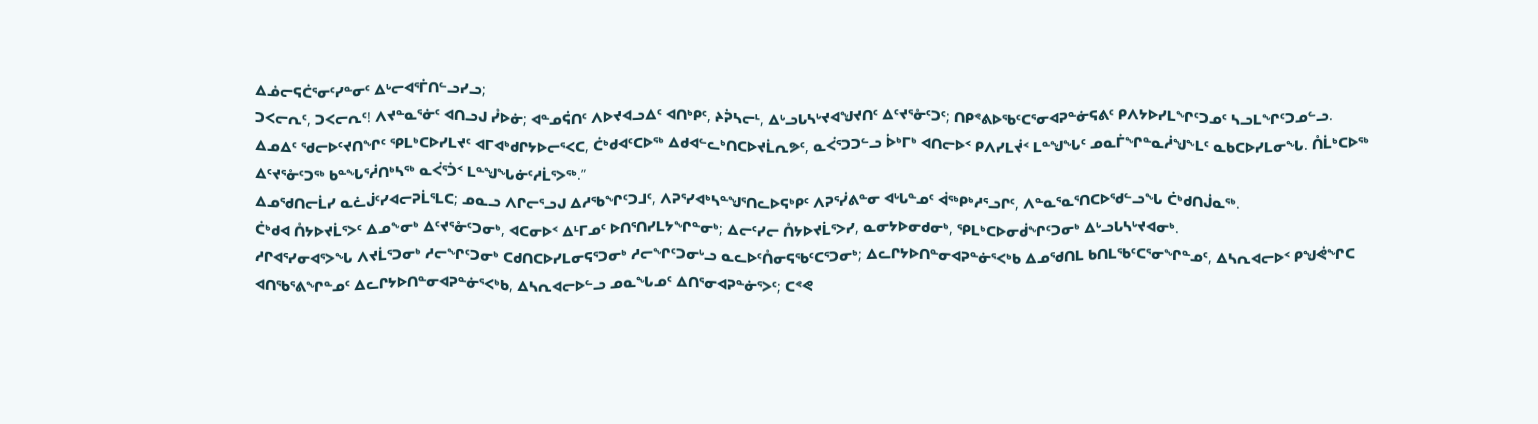ᐃᓅᓕᕋᑖᕐᓂᑦᓯᓐᓂᑦ ᐃᒡᓕᐊᕐᒦᑎᓪᓗᓯᓗ;
ᑐᐸᓕᕆᑦ, ᑐᐸᓕᕆᑦ! ᐱᔪᓐᓇᕐᓃᑦ ᐊᑎᓗᒍ ᓮᐅᓃ; ᐊᓐᓄᕌᑎᑦ ᐱᐅᔪᐊᓗᐃᑦ ᐊᑎᒃᑭᑦ, ᔨᕉᓴᓕᒻ, ᐃᒡᓗᒐᓴᒡᔪᐊᖑᔪᑎᑦ ᐃᑦᔪᕐᓁᑦᑐᑦ; ᑎᑭᕝᕕᐅᖃᑦᑕᕐᓂᐊᕈᓐᓃᕋᕕᑦ ᑭᐱᔭᐅᓯᒪᖏᑦᑐᓄᑦ ᓴᓗᒪᖏᑦᑐᓄᓪᓗ.
ᐃᓄᐃᑦ ᖁᓕᐅᑦᔪᑎᖏᑦ ᕿᒪᒃᑕᐅᓯᒪᔪᑦ ᐊᒥᐊᒃᑯᒋᔭᐅᓕᕐᐸᑕ, ᑖᒃᑯᐊᑦᑕᐅᖅ ᐃᑯᐊᓪᓚᒃᑎᑕᐅᔪᒫᕆᕗᑦ, ᓇᐹᕐᑐᑐᓪᓗ ᐆᒃᒥᒃ ᐊᑎᓕᐅᑉ ᑭᐱᓯᒪᔫᑉ ᒪᓐᖑᖓᑦ ᓄᓇᒦᖏᓐᓇᓲᖑᖕᒪᑦ ᓇᑲᑕᐅᓯᒪᓂᖓ. ᑍᒫᒃᑕᐅᖅ ᐃᑦᔪᕐᓁᑦᑐᖅ ᑲᓐᖓᕐᓲᑎᒃᓴᖅ ᓇᐹᕐᑑᑉ ᒪᓐᖑᖓᓃᑦᓱᒫᕐᐳᖅ.”
ᐃᓄᖁᑎᓕᒫᓯ ᓇᓛᒎᑦᓯᐊᓕᕈᒫᕐᒪᑕ; ᓄᓇᓗ ᐱᒋᓕᕐᓗᒍ ᐃᓱᖃᖏᑦᑐᒧᑦ, ᐱᕈᕐᓯᐊᒃᓴᓐᖑᕐᑎᓚᐅᕋᒃᑭᑦ ᐱᕈᕐᓰᕕᓐᓂ ᐊᒡᒐᓐᓄᑦ ᐋᖅᑭᒃᓱᕐᓗᒋᑦ, ᐱᓐᓇᕐᓇᕐᑎᑕᐅᖁᓪᓗᖓ ᑖᒃᑯᑎᒎᓇᖅ.
ᑖᒃᑯᐊ ᑍᔭᐅᔪᒫᕐᐳᑦ ᐃᓄᖕᓂᒃ ᐃᑦᔪᕐᓁᑦᑐᓂᒃ, ᐊᑕᓂᐅᑉ ᐃᒻᒥᓄᑦ ᐅᑎᕐᑎᓯᒪᔭᖏᓐᓂᒃ; ᐃᓕᑦᓯᓕ ᑍᔭᐅᔪᒫᕐᐳᓯ, ᓇᓂᔭᐅᓂᑯᓂᒃ, ᕿᒪᒃᑕᐅᓂᑰᖏᑦᑐᓂᒃ ᐃᒡᓗᒐᓴᒡᔪᐊᓂᒃ.
ᓱᒋᐊᕐᓯᓂᐊᕐᐳᖓ ᐱᔪᒫᕐᑐᓂᒃ ᓱᓕᖏᑦᑐᓂᒃ ᑕᑯᑎᑕᐅᓯᒪᓂᕋᕐᑐᓂᒃ ᓱᓕᖏᑦᑐᓂᒡᓗ ᓇᓚᐅᑦᑍᓂᕋᖃᑦᑕᕐᑐᓂᒃ; ᐃᓚᒋᔭᐅᑎᓐᓂᐊᕈᓐᓃᕐᐸᒃᑲ ᐃᓄᖁᑎᒪ ᑲᑎᒪᖃᑦᑕᕐᓂᖏᓐᓄᑦ, ᐃᓴᕆᐊᓕᐅᑉ ᑭᖑᕚᖏᑕ ᐊᑎᖃᕐᕕᖏᓐᓄᑦ ᐃᓚᒋᔭᐅᑎᓐᓂᐊᕈᓐᓃᕐᐸᒃᑲ, ᐃᓴᕆᐊᓕᐅᓪᓗ ᓄᓇᖓᓄᑦ ᐃᑎᕐᓂᐊᕈᓐᓃᕐᐳᑦ; ᑕᕝᕙ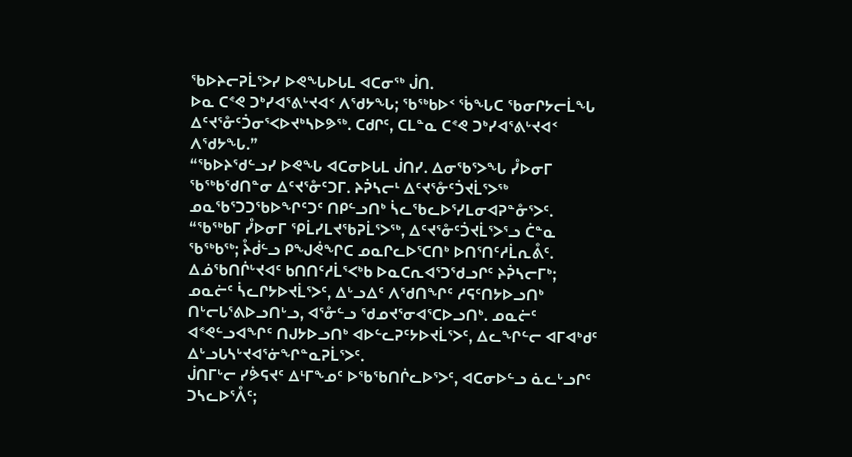ᖃᐅᔨᓕᕈᒫᕐᐳᓯ ᐅᕙᖓᐅᒐᒪ ᐊᑕᓂᖅ ᒎᑎ.
ᐅᓇ ᑕᕝᕙ ᑐᒃᓯᐊᕐᕕᒡᔪᐊᑉ ᐱᖁᔭᖓ; ᖃᖅᑲᐅᑉ ᖄᖓᑕ ᖃᓂᒋᔭᓕᒫᖓ ᐃᑦᔪᕐᓁᑦᑑᓂᕐᐸᐅᔪᒃᓴᐅᕗᖅ. ᑕᑯᒋᑦ, ᑕᒪᓐᓇ ᑕᕝᕙ ᑐᒃᓯᐊᕐᕕᒡᔪᐊᑉ ᐱᖁᔭᖓ.”
“ᖃᐅᔨᖁᓪᓗᓯ ᐅᕙᖓ ᐊᑕᓂᐅᒐᒪ ᒎᑎᓯ. ᐃᓂᖃᕐᐳᖓ ᓮᐅᓂᒥ ᖃᖅᑲᖁᑎᓐᓂ ᐃᑦᔪᕐᓁᑦᑐᒥ. ᔨᕉᓴᓕᒻ ᐃᑦᔪᕐᓁᑦᑑᔪᒫᕐᐳᖅ ᓄᓇᖃᕐᑐᑐᖃᐅᖏᑦᑐᑦ ᑎᑭᓪᓗᑎᒃ ᓵᓚᖃᓚᐅᕐᓯᒪᓂᐊᕈᓐᓁᕐᐳᑦ.
“ᖃᖅᑲᒥ ᓮᐅᓂᒥ ᕿᒫᓯᒪᔪᖃᕈᒫᕐᐳᖅ, ᐃᑦᔪᕐᓁᑦᑑᔪᒫᕐᐳᕐᓗ ᑖᓐᓇ ᖃᖅᑲᖅ; ᔧᑰᓪᓗ ᑭᖑᕚᖏᑕ ᓄᓇᒋᓚᐅᕐᑕᑎᒃ ᐅᑎᕐᑎᑦᓱᒫᕆᕔᑦ.
ᐃᓅᖃᑎᒌᒡᔪᐊᑦ ᑲᑎᑎᑦᓱᒫᕐᐸᒃᑲ ᐅᓇᑕᕆᐊᕐᑐᖁᓗᒋᑦ ᔨᕉᓴᓕᒥᒃ; ᓄᓇᓖᑦ ᓵᓚᒋᔭᐅᔪᒫᕐᐳᑦ, ᐃᒡᓗᐃᑦ ᐱᖁᑎᖏᑦ ᓱᕋᑦᑎᔭᐅᓗᑎᒃ ᑎᒡᓕᒐᕐᕕᐅᓗᑎᒡᓗ, ᐊᕐᓁᓪᓗ ᖁᓄᔪᕐᓂᐊᕐᑕᐅᓗᑎᒃ. ᓄᓇᓖᑦ ᐊᕝᕙᓪᓗᐊᖏᑦ ᑎᒍᔭᐅᓗᑎᒃ ᐊᐅᓪᓚᕈᑦᔭᐅᔪᒫᕐᐳᑦ, ᐃᓚᖏᓪᓕ ᐊᒥᐊᒃᑯᑦ ᐃᒡᓗᒐᓴᒡᔪᐊᕐᓃᖏᓐᓇᕈᒫᕐᐳᑦ.
ᒎᑎᒥᒡᓕ ᓯᕘᕋᔪᑦ ᐃᒻᒥᖕᓄᑦ ᐅᖃᖃᑎᒌᓚᐅᕐᐳᑦ, ᐊᑕᓂᐅᓪᓗ ᓈᓚᒡᓗᒋᑦ ᑐᓴᓚᐅᕐᐰᑦ;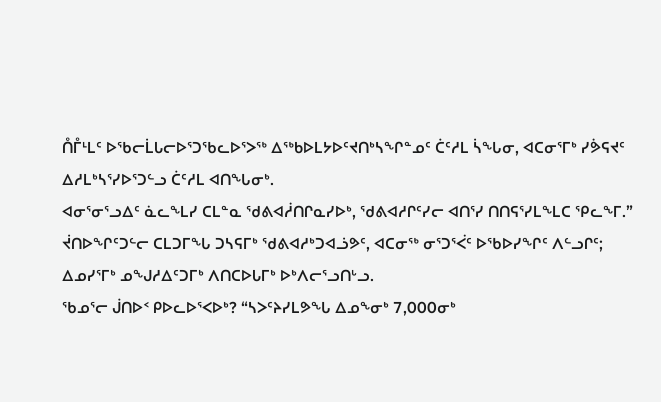ᑍᒤᒻᒪᑦ ᐅᖃᓕᒫᒐᓕᐅᕐᑐᖃᓚᐅᕐᐳᖅ ᐃᖅᑲᐅᒪᔭᐅᑦᔪᑎᒃᓴᖏᓐᓄᑦ ᑖᑦᓱᒪ ᓵᖓᓂ, ᐊᑕᓂᕐᒥᒃ ᓯᕘᕋᔪᑦ ᐃᓱᒪᒃᓴᕐᓯᐅᕐᑐᓪᓗ ᑖᑦᓱᒪ ᐊᑎᖓᓂᒃ.
ᐊᓂᕐᓂᕐᓗᐃᑦ ᓈᓚᖕᒪᓯ ᑕᒪᓐᓇ ᖁᕕᐊᓲᑎᒋᓇᓯᐅᒃ, ᖁᕕᐊᓱᒋᑦᓯᓕ ᐊᑎᕐᓯ ᑎᑎᕋᕐᓯᒪᖕᒪᑕ ᕿᓚᖕᒥ.”
ᔫᑎᐅᖏᑦᑐᓪᓕ ᑕᒪᑐᒥᖓ ᑐᓴᕋᒥᒃ ᖁᕕᐊᓱᒃᑐᐊᓘᕗᑦ, ᐊᑕᓂᖅ ᓂᕐᑐᕐᐹᑦ ᐅᖃᐅᓯᖏᑦ ᐱᓪᓗᒋᑦ; ᐃᓄᓯᕐᒥᒃ ᓄᖑᓱᐃᑦᑐᒥᒃ ᐱᑎᑕᐅᒐᒥᒃ ᐅᒃᐱᓕᕐᓗᑎᒡᓗ.
ᖃᓄᕐᓕ ᒎᑎᐅᑉ ᑭᐅᓚᐅᕐᐸᐅᒃ? “ᓴᐳᑦᔨᓯᒪᕗᖓ ᐃᓄᖕᓂᒃ 7,000ᓂᒃ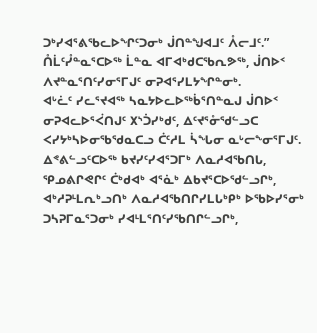ᑐᒃᓯᐊᕐᕕᖃᓚᐅᖏᑦᑐᓂᒃ ᒎᑎᓐᖑᐊᒧᑦ ᐰᓕᒧᑦ.”
ᑍᒫᑦᓮᓐᓇᕐᑕᐅᖅ ᒫᓐᓇ ᐊᒥᐊᒃᑯᑕᖃᕆᕗᖅ, ᒎᑎᐅᑉ ᐱᔪᓐᓇᕐᑎᑦᓯᓂᕐᒥᒍᑦ ᓂᕈᐊᕐᓯᒪᔭᖏᓐᓂᒃ.
ᐊᒡᓛᑦ ᓯᓚᕐᔪᐊᖅ ᓴᓇᔭᐅᓚᐅᖅᑳᕐᑎᓐᓇᒍ ᒎᑎᐅᑉ ᓂᕈᐊᓚᐅᕐᐹᑎᒍᑦ ᙭ᔅᑑᓯᒃᑯᑦ, ᐃᑦᔪᕐᓁᖁᓪᓗᑕ ᐸᓯᔭᒃᓴᐅᓂᖃᖁᓇᑕᓗ ᑖᑦᓱᒪ ᓵᖓᓂ ᓇᒡᓕᖕᓂᕐᒥᒍᑦ.
ᐃᕝᕕᓪᓗᑦᑕᐅᖅ ᑲᔪᓯᑦᓯᐊᕐᑐᒥᒃ ᐱᓇᓱᐊᖃᑎᒐ, ᕿᓄᕕᒋᕙᒋᑦ ᑖᒃᑯᐊᒃ ᐊᕐᓈᒃ ᐃᑲᔪᕐᑕᐅᖁᓪᓗᒋᒃ, ᐊᒃᓱᕈᒻᒪᕆᒃᓗᑎᒃ ᐱᓇᓱᐊᖃᑎᒋᓯᒪᒐᒃᑭᒃ ᐅᖃᐅᓯᕐᓂᒃ ᑐᓴᕈᒥᓇᕐᑐᓂᒃ ᓯᐊᒻᒪᕐᑎᑦᓯᖃᑎᒋᓪᓗᒋᒃ,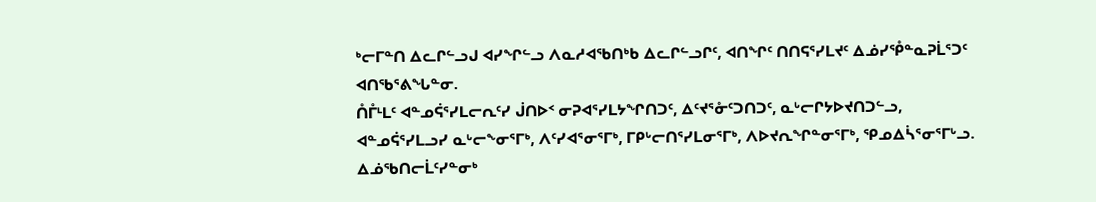ᒃᓕᒥᓐᑎ ᐃᓚᒋᓪᓗᒍ ᐊᓯᖏᓪᓗ ᐱᓇᓱᐊᖃᑎᒃᑲ ᐃᓚᒋᓪᓗᒋᑦ, ᐊᑎᖏᑦ ᑎᑎᕋᕐᓯᒪᔪᑦ ᐃᓅᓯᕾᓐᓇᕈᒫᕐᑐᑦ ᐊᑎᖃᕐᕕᖓᓐᓂ.
ᑍᒤᒻᒪᑦ ᐊᓐᓄᕌᕐᓯᒪᓕᕆᑦᓯ ᒎᑎᐅᑉ ᓂᕈᐊᕐᓯᒪᔭᖏᑎᑐᑦ, ᐃᑦᔪᕐᓁᑦᑐᑎᑐᑦ, ᓇᒡᓕᒋᔭᐅᔪᑎᑐᓪᓗ, ᐊᓐᓄᕌᕐᓯᒪᓗᓯ ᓇᒡᓕᖕᓂᕐᒥᒃ, ᐱᑦᓯᐊᕐᓂᕐᒥᒃ, ᒥᑭᒡᓕᑎᕐᓯᒪᓂᕐᒥᒃ, ᐱᐅᔪᕆᖏᓐᓂᕐᒥᒃ, ᕿᓄᐃᓵᕐᓂᕐᒥᒡᓗ.
ᐃᓅᖃᑎᓕᒫᑦᓯᓐᓂᒃ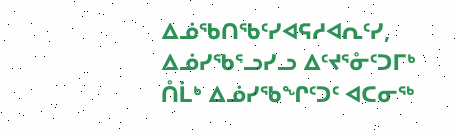ᐃᓅᖃᑎᖃᑦᓯᐊᕋᓱᐊᕆᑦᓯ, ᐃᓅᓯᖃᕐᓗᓯᓗ ᐃᑦᔪᕐᓁᑦᑐᒥᒃ ᑍᒫᒃ ᐃᓅᓯᖃᖏᑦᑐᑦ ᐊᑕᓂᖅ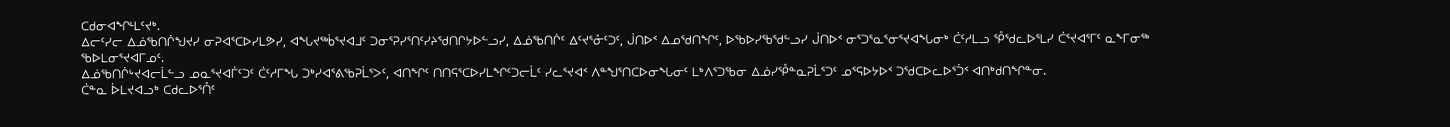ᑕᑯᓂᐊᖏᒻᒪᑦᔪᒃ.
ᐃᓕᑦᓯᓕ ᐃᓅᖃᑎᒌᖑᔪᓯ ᓂᕈᐊᕐᑕᐅᓯᒪᕗᓯ, ᐊᖓᔪᖅᑳᕐᔪᐊᒧᑦ ᑐᓂᕐᕈᓯᕐᑎᑦᓯᔨᖁᑎᒋᔭᐅᓪᓗᓯ, ᐃᓅᖃᑎᒌᑦ ᐃᑦᔪᕐᓁᑦᑐᑦ, ᒎᑎᐅᑉ ᐃᓄᖁᑎᖏᑦ, ᐅᖃᐅᓯᖃᖁᓪᓗᓯ ᒎᑎᐅᑉ ᓂᕐᑐᕐᓇᕐᓂᕐᔪᐊᖓᓂᒃ ᑖᑦᓱᒪᓗ ᕾᖁᓚᐅᕐᒪᓯ ᑖᕐᔪᐊᕐᒥᑦ ᓇᖕᒥᓂᖅ ᖃᐅᒪᓂᕐᔪᐊᒥᓄᑦ.
ᐃᓅᖃᑎᒌᒡᔪᐊᓕᒫᓪᓗ ᓄᓇᕐᔪᐊᒦᑦᑐᑦ ᑖᑦᓱᒥᖓ ᑐᒃᓯᐊᕐᕕᖃᕈᒫᕐᐳᑦ, ᐊᑎᖏᑦ ᑎᑎᕋᕐᑕᐅᓯᒪᖏᑦᑐᓕᒫᑦ ᓯᓚᕐᔪᐊᑉ ᐱᓐᖑᕐᑎᑕᐅᓂᖓᓂᑦ ᒪᒃᐱᕐᑐᖃᓂ ᐃᓅᓯᕾᓐᓇᕈᒫᕐᑐᑦ ᓄᕐᕋᐅᔭᐅᑉ ᑐᖁᑕᐅᓚᐅᕐᑑᑉ ᐊᑎᒃᑯᑎᖏᓐᓂ.
ᑖᓐᓇ ᐆᒪᔪᐊᓗᒃ ᑕᑯᓚᐅᕐᑍᑦ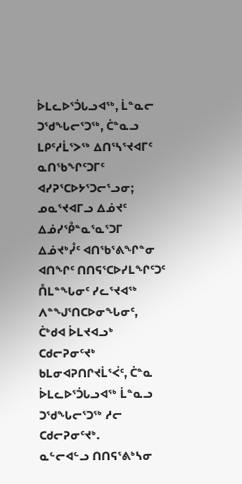ᐆᒪᓚᐅᕐᑑᒐᓗᐊᖅ, ᒫᓐᓇᓕ ᑐᖁᖓᓕᕐᑐᖅ, ᑖᓐᓇᓗ ᒪᑭᑦᓱᒫᕐᐳᖅ ᐃᑎᕐᓴᕐᔪᐊᒥᑦ ᓇᑎᖃᖏᑦᑐᒥᑦ ᐊᓯᕈᕐᑕᐅᔭᕐᑐᓕᕐᓗᓂ; ᓄᓇᕐᔪᐊᒥᓗ ᐃᓅᔪᑦ ᐃᓅᓯᕾᓐᓇᕐᓇᕐᑐᒥ ᐃᓅᔪᒃᓮᑦ ᐊᑎᖃᕐᕕᖏᓐᓂ ᐊᑎᖏᑦ ᑎᑎᕋᕐᑕᐅᓯᒪᖏᑦᑐᑦ ᑍᒪᓐᖓᓂᑦ ᓯᓚᕐᔪᐊᖅ ᐱᓐᖑᕐᑎᑕᐅᓂᖓᓂᑦ, ᑖᒃᑯᐊ ᐆᒪᔪᐊᓗᒃ ᑕᑯᓕᕈᓂᑦᔪᒃ ᑲᒪᓂᐊᕈᑎᒋᔪᒫᕐᐹᑦ, ᑖᓐᓇ ᐆᒪᓚᐅᕐᑑᒐᓗᐊᖅ ᒫᓐᓇᓗ ᑐᖁᖓᓕᕐᑐᖅ ᓱᓕ ᑕᑯᓕᕈᓂᑦᔪᒃ.
ᓇᓪᓕᐊᓪᓗ ᑎᑎᕋᕐᕕᒃᓴᓂ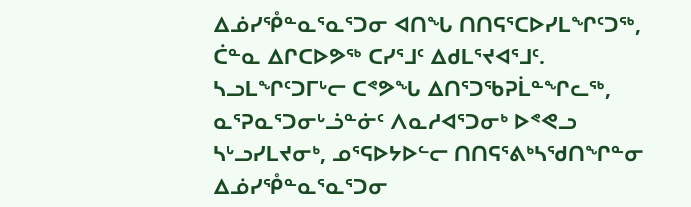ᐃᓅᓯᕾᓐᓇᕐᓇᕐᑐᓂ ᐊᑎᖓ ᑎᑎᕋᕐᑕᐅᓯᒪᖏᑦᑐᖅ, ᑖᓐᓇ ᐃᒋᑕᐅᕗᖅ ᑕᓯᕐᒧᑦ ᐃᑯᒪᕐᔪᐊᕐᒧᑦ.
ᓴᓗᒪᖏᑦᑐᒥᒡᓕ ᑕᕝᕗᖓ ᐃᑎᕐᑐᖃᕈᒫᓐᖏᓚᖅ, ᓇᕐᕈᓇᕐᑐᓂᒡᓘᓐᓃᑦ ᐱᓇᓱᐊᕐᑐᓂᒃ ᐅᕝᕙᓗ ᓴᒡᓗᓯᒪᔪᓂᒃ, ᓄᕐᕋᐅᔭᐅᓪᓕ ᑎᑎᕋᕐᕕᒃᓴᖁᑎᖏᓐᓂ ᐃᓅᓯᕾᓐᓇᕐᓇᕐᑐᓂ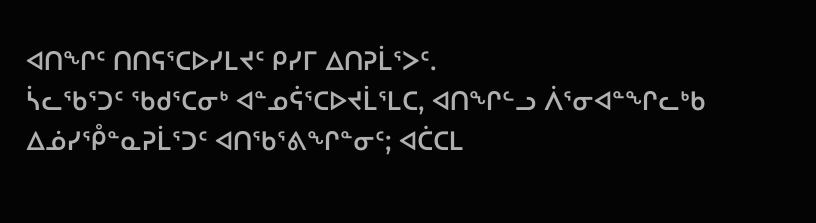ᐊᑎᖏᑦ ᑎᑎᕋᕐᑕᐅᓯᒪᔪᑦ ᑭᓯᒥ ᐃᑎᕈᒫᕐᐳᑦ.
ᓵᓚᖃᕐᑐᑦ ᖃᑯᕐᑕᓂᒃ ᐊᓐᓄᕌᕐᑕᐅᔪᒫᕐᒪᑕ, ᐊᑎᖏᓪᓗ ᐲᕐᓂᐊᓐᖏᓚᒃᑲ ᐃᓅᓯᕾᓐᓇᕈᒫᕐᑐᑦ ᐊᑎᖃᕐᕕᖏᓐᓂᑦ; ᐊᑖᑕᒪ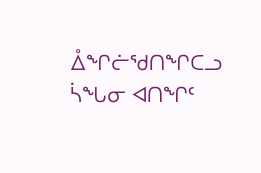ᐂᖏᓖᖁᑎᖏᑕᓗ ᓵᖓᓂ ᐊᑎᖏᑦ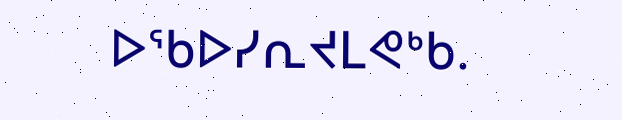ᐅᖃᐅᓯᕆᔪᒪᕙᒃᑲ.